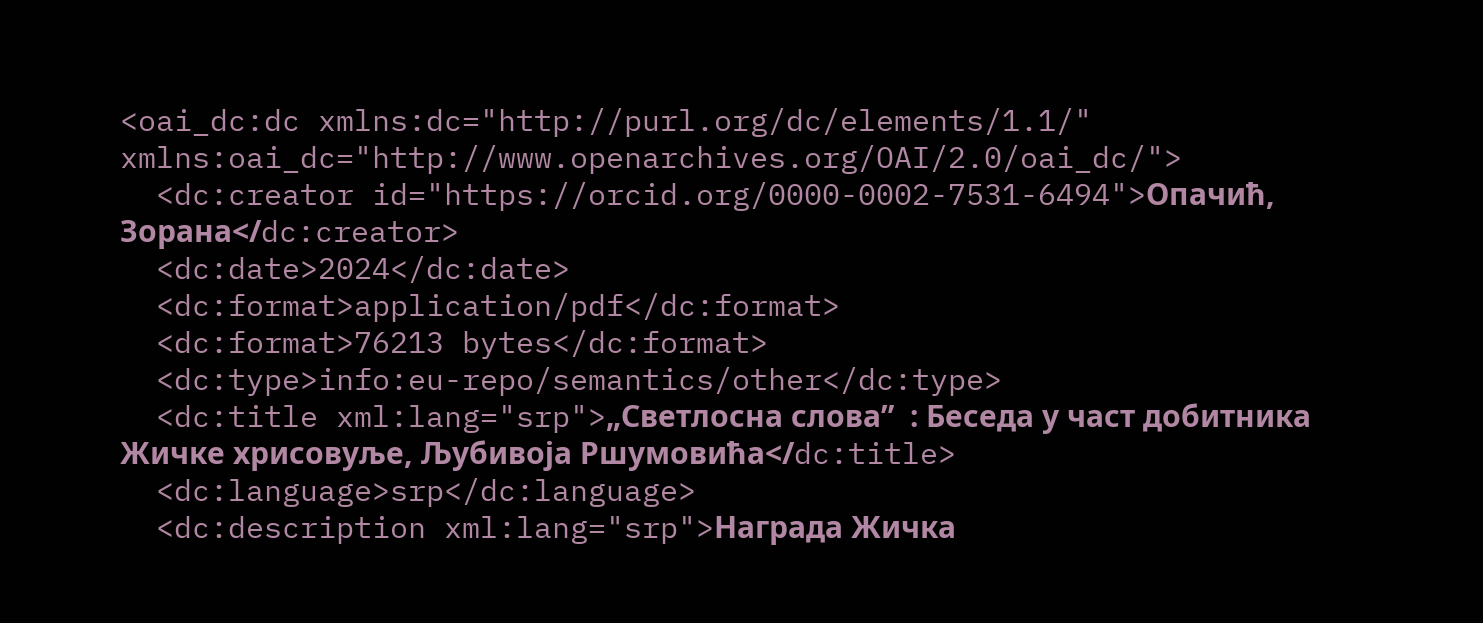<oai_dc:dc xmlns:dc="http://purl.org/dc/elements/1.1/" xmlns:oai_dc="http://www.openarchives.org/OAI/2.0/oai_dc/">
  <dc:creator id="https://orcid.org/0000-0002-7531-6494">Опачић, Зорана</dc:creator>
  <dc:date>2024</dc:date>
  <dc:format>application/pdf</dc:format>
  <dc:format>76213 bytes</dc:format>
  <dc:type>info:eu-repo/semantics/other</dc:type>
  <dc:title xml:lang="srp">„Светлосна слова”  : Беседа у част добитника Жичке хрисовуље, Љубивоја Ршумовића</dc:title>
  <dc:language>srp</dc:language>
  <dc:description xml:lang="srp">Награда Жичка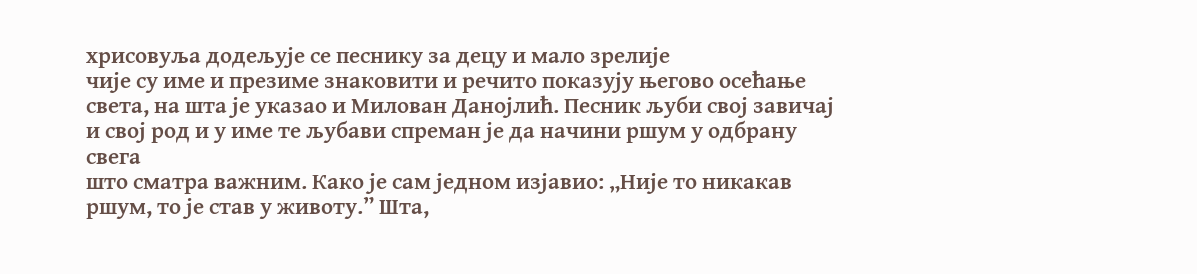хрисовуља додељује се песнику за децу и мало зрелије
чије су име и презиме знаковити и речито показују његово осећање
света, на шта је указао и Милован Данојлић. Песник љуби свој завичај
и свој род и у име те љубави спреман је да начини ршум у одбрану свега
што сматра важним. Како је сам једном изјавио: „Није то никакав
ршум, то је став у животу.” Шта,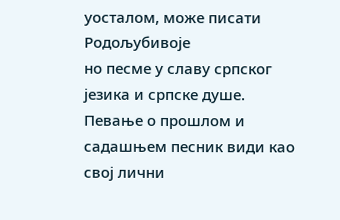уосталом, може писати Родољубивоје
но песме у славу српског језика и српске душе.
Певање о прошлом и садашњем песник види као свој лични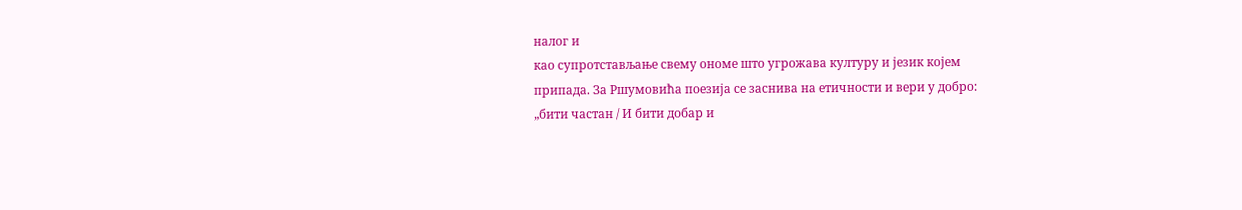налог и
као супротстављање свему ономе што угрожава културу и језик којем
припада. За Ршумовића поезија се заснива на етичности и вери у добро:
„бити частан / И бити добар и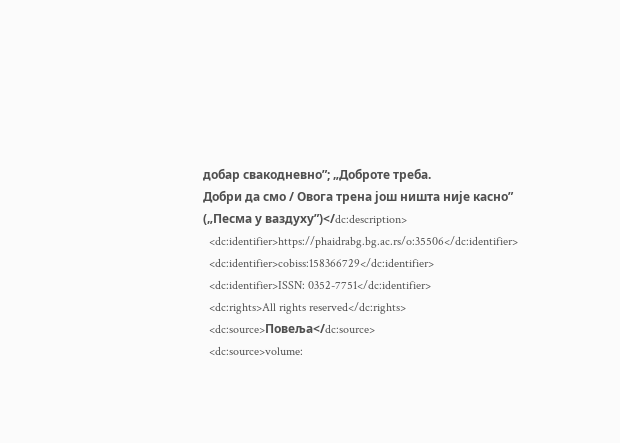добар свакодневно”; „Доброте треба.
Добри да смо / Овога трена још ништа није касно” („Песма у ваздуху”)</dc:description>
  <dc:identifier>https://phaidrabg.bg.ac.rs/o:35506</dc:identifier>
  <dc:identifier>cobiss:158366729</dc:identifier>
  <dc:identifier>ISSN: 0352-7751</dc:identifier>
  <dc:rights>All rights reserved</dc:rights>
  <dc:source>Повеља</dc:source>
  <dc:source>volume: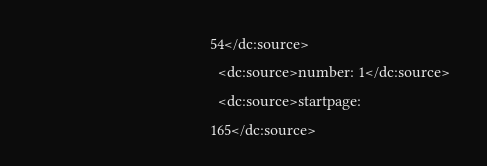54</dc:source>
  <dc:source>number: 1</dc:source>
  <dc:source>startpage: 165</dc:source>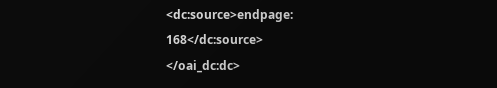<dc:source>endpage: 168</dc:source>
</oai_dc:dc>